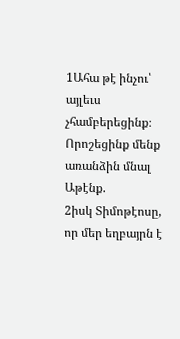1Ահա թէ ինչու՝ այլեւս չհամբերեցինք։ Որոշեցինք մենք առանձին մնալ Աթէնք.
2իսկ Տիմոթէոսը, որ մեր եղբայրն է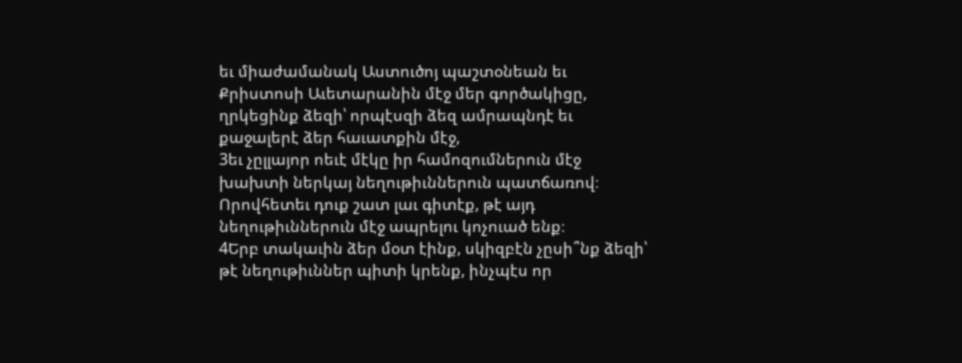եւ միաժամանակ Աստուծոյ պաշտօնեան եւ Քրիստոսի Աւետարանին մէջ մեր գործակիցը, ղրկեցինք ձեզի՝ որպէսզի ձեզ ամրապնդէ եւ քաջալերէ ձեր հաւատքին մէջ,
3եւ չըլլայոր ոեւէ մէկը իր համոզումներուն մէջ խախտի ներկայ նեղութիւններուն պատճառով։ Որովհետեւ դուք շատ լաւ գիտէք, թէ այդ նեղութիւններուն մէջ ապրելու կոչուած ենք։
4Երբ տակաւին ձեր մօտ էինք, սկիզբէն չըսի՞նք ձեզի՝ թէ նեղութիւններ պիտի կրենք, ինչպէս որ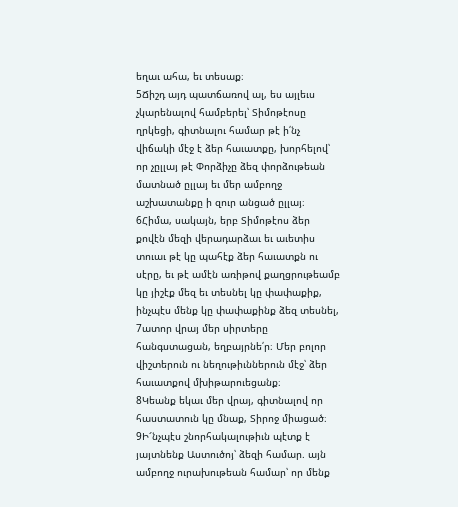եղաւ ահա, եւ տեսաք։
5Ճիշդ այդ պատճառով ալ, ես այլեւս չկարենալով համբերել՝ Տիմոթէոսը ղրկեցի, գիտնալու համար թէ ի՛նչ վիճակի մէջ է ձեր հաւատքը, խորհելով՝ որ չըլլայ թէ Փորձիչը ձեզ փորձութեան մատնած ըլլայ եւ մեր ամբողջ աշխատանքը ի զուր անցած ըլլայ։
6Հիմա, սակայն, երբ Տիմոթէոս ձեր քովէն մեզի վերադարձաւ եւ աւետիս տուաւ թէ կը պահէք ձեր հաւատքն ու սէրը, եւ թէ ամէն առիթով քաղցրութեամբ կը յիշէք մեզ եւ տեսնել կը փափաքիք, ինչպէս մենք կը փափաքինք ձեզ տեսնել,
7ատոր վրայ մեր սիրտերը հանգստացան, եղբայրնե՛ր։ Մեր բոլոր վիշտերուն ու նեղութիւններուն մէջ՝ ձեր հաւատքով մխիթարուեցանք։
8Կեանք եկաւ մեր վրայ, գիտնալով որ հաստատուն կը մնաք, Տիրոջ միացած։
9Ի՜նչպէս շնորհակալութիւն պէտք է յայտնենք Աստուծոյ՝ ձեզի համար. այն ամբողջ ուրախութեան համար՝ որ մենք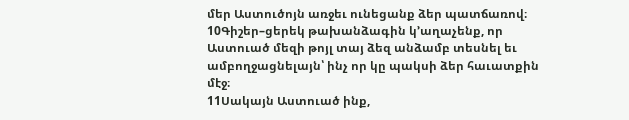մեր Աստուծոյն առջեւ ունեցանք ձեր պատճառով։
10Գիշեր–ցերեկ թախանձագին կ՚աղաչենք, որ Աստուած մեզի թոյլ տայ ձեզ անձամբ տեսնել եւ ամբողջացնելայն՝ ինչ որ կը պակսի ձեր հաւատքին մէջ։
11Սակայն Աստուած ինք,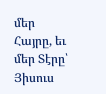մեր Հայրը, եւ մեր Տէրը՝ Յիսուս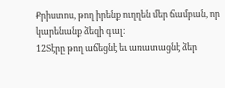Քրիստոս, թող իրենք ուղղեն մեր ճամբան, որ կարենանք ձեզի գալ։
12Տէրը թող աճեցնէ եւ առատացնէ ձեր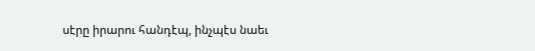սէրը իրարու հանդէպ, ինչպէս նաեւ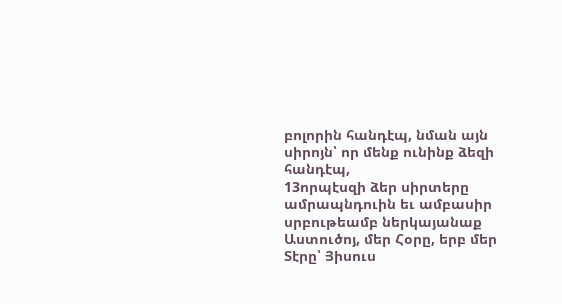բոլորին հանդէպ, նման այն սիրոյն՝ որ մենք ունինք ձեզի հանդէպ,
13որպէսզի ձեր սիրտերը ամրապնդուին եւ ամբասիր սրբութեամբ ներկայանաք Աստուծոյ, մեր Հօրը, երբ մեր Տէրը՝ Յիսուս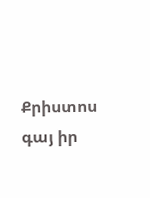Քրիստոս գայ իր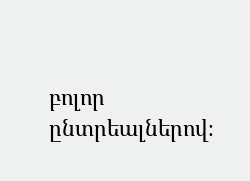բոլոր ընտրեալներով։